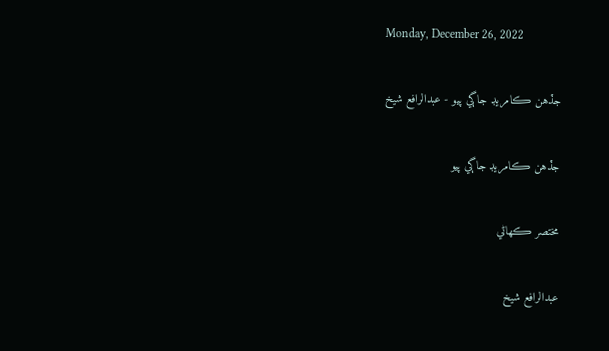Monday, December 26, 2022

جڏهن ڪامريڊ جاڳي پيو - عبدالرافع شيخ

جڏهن ڪامريڊ جاڳي پيو

مختصر ڪهاڻي

عبدالرافع شيخ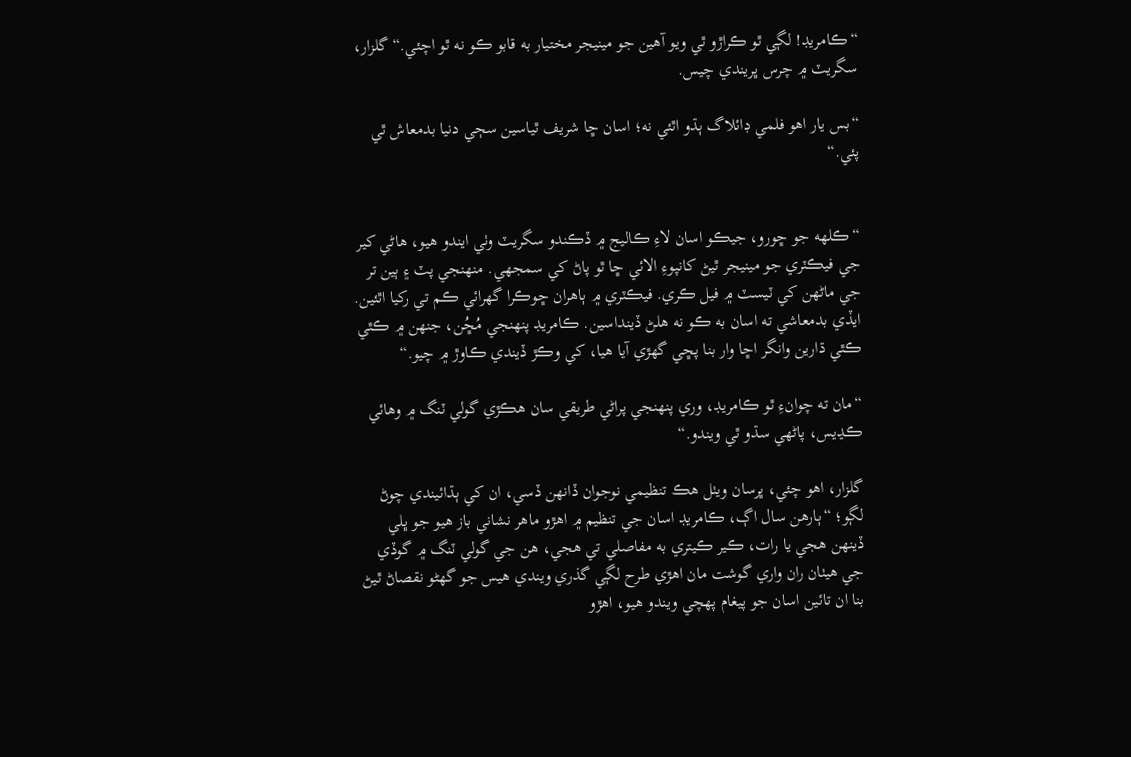“ڪامريڊ! لڳي ٿو ڪراڙو ٿي ويو آهين جو مينيجر مختيار به قابو ڪو نه ٿو اچئي.“گلزار، سگريٽ ۾ چرس ڀريندي چيس.

“بس يار اهو فلمي ڊائلاگ ٻڌو اٿئي نه؛ اسان ڇا شريف ٿياسين سڄي دنيا بدمعاش ٿي پئي.“


“ڪلهه جو ڇورو، جيڪو اسان لاءِ ڪاليج ۾ ڏڪندو سگريٽ وٺي ايندو هيو، هاڻي کير جي فيڪٽري جو مينيجر ٿيڻ کانپوءِ الائي ڇا ٿو پاڻ کي سمجهي. منهنجي پٽ ۽ ٻين تر جي ماڻهن کي ٽيسٽ ۾ فيل ڪري. فيڪٽري ۾ ٻاهران ڇوڪرا گهرائي ڪم تي رکيا اٿئين. ايڏي بدمعاشي ته اسان به ڪو نه هلڻ ڏينداسين. ڪامريڊ پنهنجي مُڇُن، جنهن ۾ ڪٿي ڪٿي ڌارين وانگر اڇا وار بنا پڇي گهڙي آيا هيا، کي وڪڙ ڏيندي ڪاوڙ ۾ چيو.“

“مان ته چوانءِ ٿو ڪامريڊ، وري پنهنجي پراڻي طريقي سان هڪڙي گولي ٽنگ ۾ وهائي ڪڍيس، پاڻهي سڌو ٿي ويندو.“

گلزار، اهو چئي، ڀرسان ويٺل هڪ تنظيمي نوجوان ڏانهن ڏسي، ان کي ٻڌائيندي چوڻ لڳو؛ “ٻارھن سال اڳ، ڪامريڊ اسان جي تنظيم ۾ اهڙو ماهر نشاني باز هيو جو ڀلي ڏينهن هجي يا رات، ڪير ڪيتري به مفاصلي تي هجي، هن جي گولي ٽنگ ۾ گوڏي جي هيٺان ران واري گوشت مان اهڙي طرح لڳي گذري ويندي هيس جو گهڻو نقصاڻ ٿيڻ بنا ان تائين اسان جو پيغام پهچي ويندو هيو، اهڙو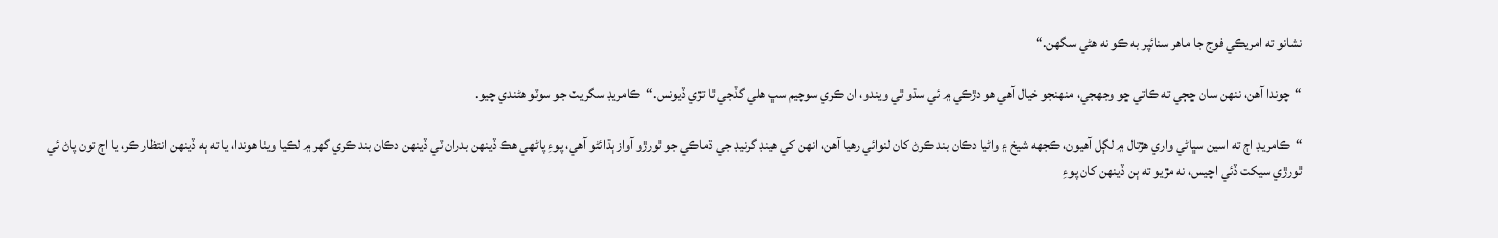نشانو ته امريڪي فوج جا ماهر سنائپر به ڪو نه هڻي سگهن.“

“چوندا آهن، ننهن سان ڇڄي ته ڪاتي ڇو وجهجي، منهنجو خيال آهي هو دڙڪي ۾ ئي سڌو ٿي ويندو، ان ڪري سوچيم سڀ هلي گڏجي ٿا تڙي ڏيونس.“ڪامريڊ سگريٽ جو سوٽو هڻندي چيو.

“ڪامريڊ اڄ ته اسين سڀاڻي واري هڙتال ۾ لڳل آهيون، ڪجهه شيخ ۽ واڻيا دڪان بند ڪرڻ کان لنوائي رهيا آهن، انهن کي هينڊ گرنيڊ جي ڌماڪي جو ٿورڙو آواز ٻڌائڻو آهي، پوءِ پاڻهي هڪ ڏينهن بدران ٽي ڏينهن دڪان بند ڪري گهر ۾ لڪيا ويٺا هوندا، يا ته ٻه ڏينهن انتظار ڪر، يا اڄ تون پاڻ ئي ٿورڙي سيکت ڏئي اچيس، نه مڙيو ته ٻن ڏينهن کان پوءِ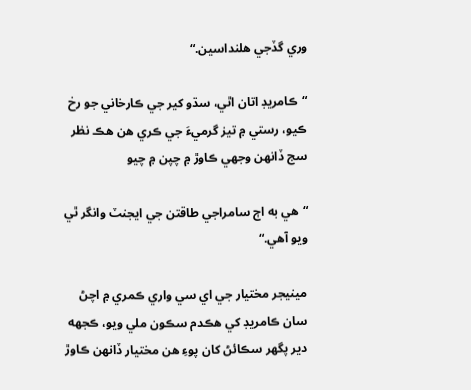وري گڏجي هلنداسين.“

“ڪامريڊ اتان اٿي، سڌو کير جي ڪارخاني جو رخ ڪيو، رستي ۾ تيز گرميءَ جي ڪري هن هڪ نظر سج ڏانهن وجهي ڪاوڙ ۾ چپن ۾ چيو

“هي به اڄ سامراجي طاقتن جي ايجنٽ وانگر ٿي ويو آهي.“

مينيجر مختيار جي اي سي واري ڪمري ۾ اچڻ سان ڪامريڊ کي هڪدم سڪون ملي ويو، ڪجهه دير پگهر سڪائڻ کان پوءِ هن مختيار ڏانهن ڪاوڙ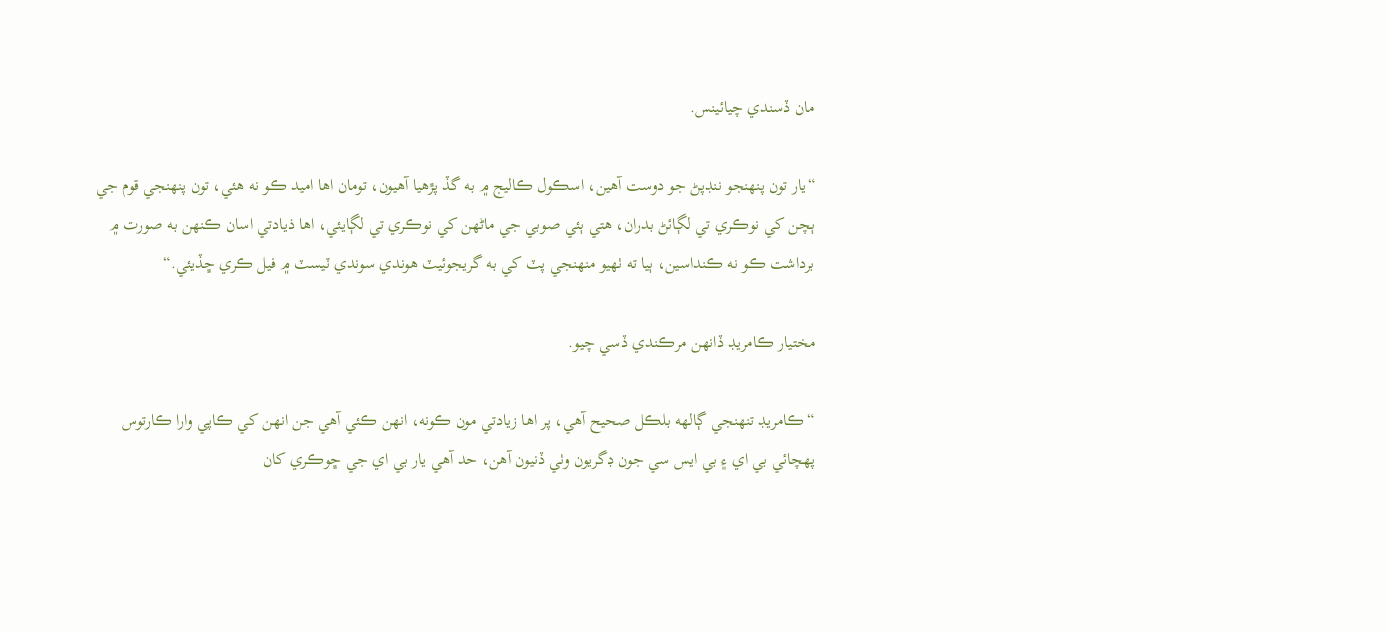مان ڏسندي چيائينس.

“يار تون پنهنجو ننڊپڻ جو دوست آهين، اسڪول ڪاليج ۾ به گڏ پڙهيا آهيون، تومان اها اميد ڪو نه هئي، تون پنهنجي قوم جي ٻچن کي نوڪري تي لڳائڻ بدران، هتي ٻئي صوبي جي ماڻهن کي نوڪري تي لڳايئي، اها ذيادتي اسان ڪنهن به صورت ۾ برداشت ڪو نه ڪنداسين، ٻيا ته ٺهيو منهنجي پٽ کي به گريجوئيٽ هوندي سوندي ٽيسٽ ۾ فيل ڪري ڇڏيئي.“

مختيار ڪامريڊ ڏانهن مرڪندي ڏسي چيو.

“ڪامريڊ تنهنجي ڳالهه بلڪل صحيح آهي، پر اها زيادتي مون ڪونه، انهن ڪئي آهي جن انهن کي ڪاپي وارا ڪارتوس پهچائي بي اي ۽ بي ايس سي جون ڊگريون وٺي ڏنيون آهن، حد آهي يار بي اي جي ڇوڪري کان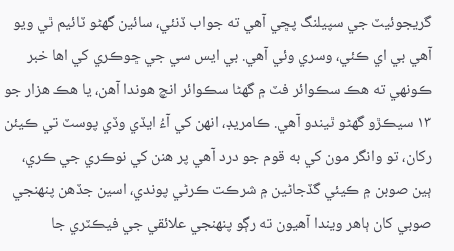گريجوئيٽ جي سپيلنگ پڇي آهي ته جواب ڏنئي، سائين گهڻو ٽائيم ٿي ويو آهي بي اي ڪئي، وسري وئي آهي. بي ايس سي جي ڇوڪري کي اها خبر ڪونهي ته هڪ سڪوائر فٽ ۾ گهڻا سڪوائر انچ هوندا آهن، يا هڪ هزار جو ۱۳ سيڪڙو گهڻو ٿيندو آهي. ڪامريڊ، انهن کي آءُ ايڏي وڏي پوسٽ تي ڪيئن رکان، تو وانگر مون کي به قوم جو درد آهي پر هنن کي نوڪري جي ڪري، ٻين صوبن ۾ ڪيئي گڏجاڻين ۾ شرڪت ڪرڻي پوندي، اسين جڏهن پنهنجي صوبي کان ٻاهر ويندا آهيون ته رڳو پنهنجي علائقي جي فيڪٽري جا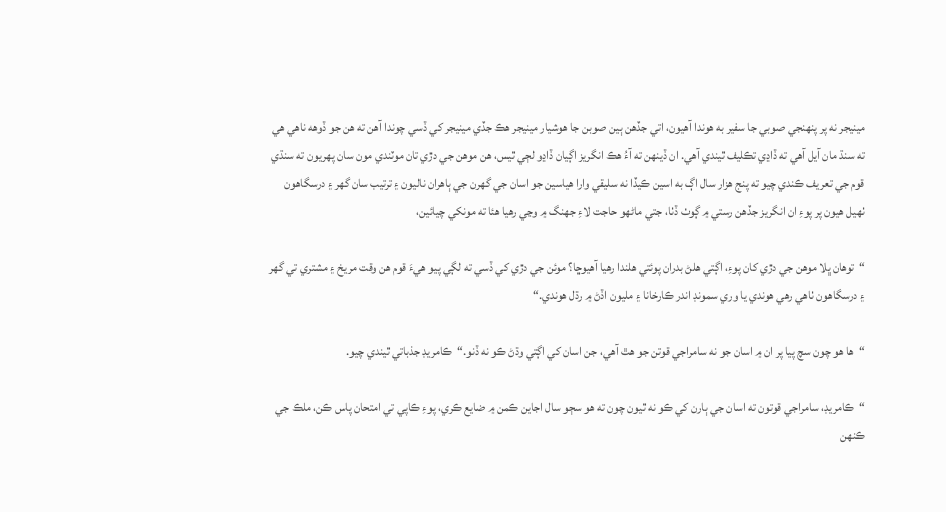مينيجر نه پر پنهنجي صوبي جا سفير به هوندا آهيون، اتي جڏهن ٻين صوبن جا هوشيار مينيجر هڪ جڏي مينيجر کي ڏسي چوندا آهن ته هن جو ڏوهه ناهي هي ته سنڌ مان آيل آهي ته ڏاڍي تڪليف ٿيندي آهي. ان ڏينهن ته آءُ هڪ انگريز اڳيان ڏاڍو لڄي ٿيس، هن موهن جي دڙي تان موٽندي مون سان پهريون ته سنڌي قوم جي تعريف ڪندي چيو ته پنج هزار سال اڳ به اسين ڪيڏا نه سليقي وارا هياسين جو اسان جي گهرن جي ٻاهران ناليون ۽ ترتيب سان گهر ۽ درسگاهون ٺهيل هيون پر پوءِ ان انگريز جڏهن رستي ۾ ڳوٺ ڏٺا، جتي ماڻهو حاجت لاءِ جهنگ ۾ وڃي رهيا هئا ته مونکي چيائين،

“توهان ڀلا موهن جي دڙي کان پوءِ، اڳتي هلڻ بدران پوئتي هلندا رهيا آهيوڇا؟ موئن جي دڙي کي ڏسي ته لڳي پيو هيءَ قوم هن وقت مريخ ۽ مشتري تي گهر ۽ درسگاهون ٺاهي رهي هوندي يا وري سمونڊ اندر ڪارخانا ۽ مليون اڏڻ ۾ رڌل هوندي.“

“ها هو چون سچ پيا پر ان ۾ اسان جو نه سامراجي قوتن جو هٿ آهي، جن اسان کي اڳتي وڌڻ ڪو نه ڏنو.“ڪامريڊ جذباتي ٿيندي چيو.

“ڪامريڊ، سامراجي قوتون ته اسان جي ٻارن کي ڪو نه ٿيون چون ته هو سڄو سال اجاين ڪمن ۾ ضايع ڪري، پوءِ ڪاپي تي امتحان پاس ڪن، ملڪ جي ڪنهن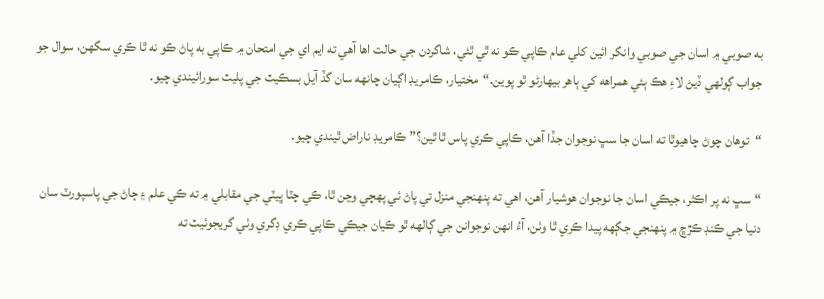به صوبي ۾ اسان جي صوبي وانگر ائين کلي عام ڪاپي ڪو نه ٿي ٿئي، شاگردن جي حالت اها آهي ته ايم اي جي امتحان ۾ ڪاپي به پاڻ ڪو نه ٿا ڪري سگهن، سوال جو جواب ڳولهي ڏيڻ لاءِ هڪ ٻئي همراهه کي ٻاهر بيهارڻو ٿو پوين.“مختيار، ڪامريڊ اڳيان چانهه سان گڏ آيل بسڪيٽ جي پليٽ سورائيندي چيو.

“توهان چوڻ چاهيوٿا ته اسان جا سڀ نوجوان جڏا آهن، ڪاپي ڪري پاس ٿا ٿين؟” ڪامريڊ ناراض ٿيندي چيو.

“سڀ نه پر اڪثر، جيڪي اسان جا نوجوان هوشيار آهن، اهي ته پنهنجي منزل تي پاڻ ئي پهچي وڃن ٿا، ڪي چٽا ڀيٽي جي مقابلي ۾ ته ڪي علم ۽ ڄاڻ جي پاسپورٽ سان دنيا جي ڪنڊ ڪڙڇ ۾ پنهنجي جڳهه پيدا ڪري ٿا وٺن، آءُ انهن نوجوانن جي ڳالهه ٿو ڪيان جيڪي ڪاپي ڪري ڊگري وٺي گريجوئيٽ ته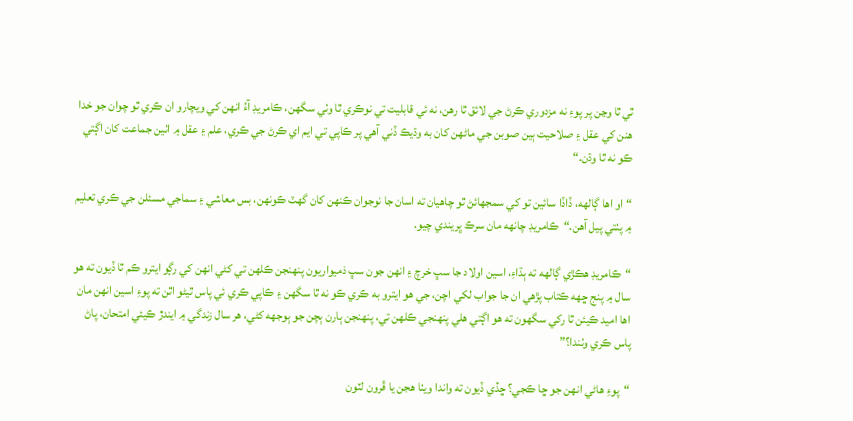ٿي ٿا وڃن پر پوءِ نه مزدوري ڪرڻ جي لائق ٿا رهن، نه ئي قابليت تي نوڪري ٿا وٺي سگهن، ڪامريڊ آءُ انهن کي ويچارو ان ڪري ٿو چوان جو خدا هنن کي عقل ۽ صلاحيت ٻين صوبن جي ماڻهن کان به وڌيڪ ڏني آهي پر ڪاپي تي ايم اي ڪرڻ جي ڪري، علم ۽ عقل ۾ اٺين جماعت کان اڳتي ڪو نه ٿا وڌن.“

“او اها ڳالهه، ڏاڏا سائين تو کي سمجهائڻ ٿو چاهيان ته اسان جا نوجوان ڪنهن کان گهٽ ڪونهن، بس معاشي ۽ سماجي مسئلن جي ڪري تعليم ۾ پٺتي پيل آهن.“ڪامريڊ چانهه مان سرڪ ڀريندي چيو.

“ڪامريڊ هڪڙي ڳالهه ته ٻڌاءِ، اسين اولاد جا سڀ خرچ ۽ انهن جون سڀ ذميواريون پنهنجن ڪلهن تي کڻي انهن کي رڳو ايترو ڪم ٿا ڏيون ته هو سال ۾ پنج ڇهه ڪتاب پڙهي ان جا جواب لکي اچن، جي هو ايترو به ڪري ڪو نه ٿا سگهن ۽ ڪاپي ڪري ئي پاس ٿيڻو اٿن ته پوءِ اسين انهن مان اها اميد ڪيئن ٿا رکي سگهون ته هو اڳتي هلي پنهنجي ڪلهن تي، پنهنجن ٻارن ٻچن جو ٻوجهه کڻي، هر سال زندگي ۾ ايندڙ ڪيئي امتحان، پاڻ پاس ڪري وٺندا؟”

“پوءِ هاڻي انهن جو ڇا ڪجي؟ ڇڏي ڏيون ته واندا ويٺا هجن يا ڦرون لٽون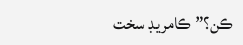ڪن؟” ڪامريڊ سخت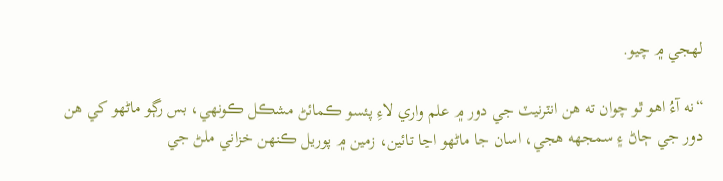لهجي ۾ چيو.

“نه آءُ اهو ٿو چوان ته هن انٽرنيٽ جي دور ۾ علم واري لاءِ پئسو ڪمائڻ مشڪل ڪونهي، بس رڳو ماڻهو کي هن دور جي ڄاڻ ۽ سمجهه هجي، اسان جا ماڻهو اڃا تائين، زمين ۾ پوريل ڪنهن خزاني ملڻ جي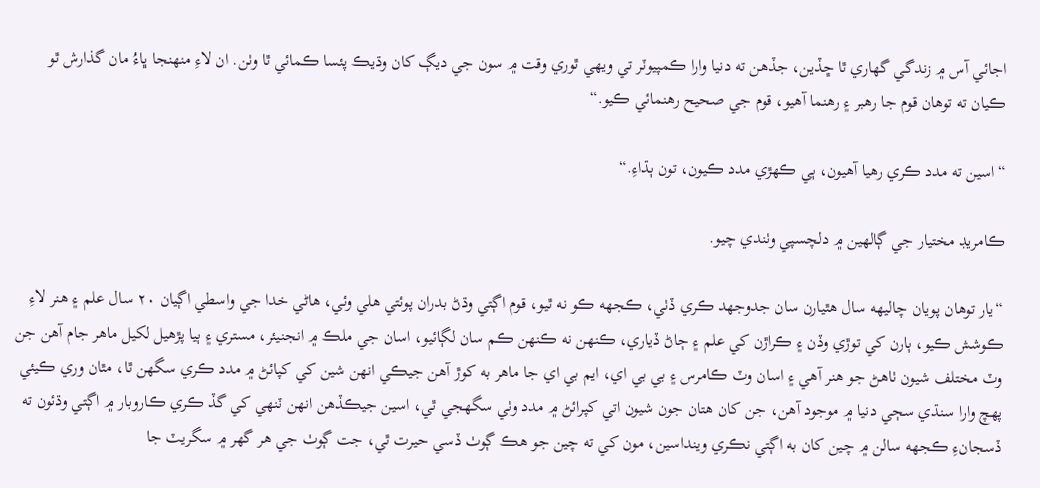اجائي آس ۾ زندگي گهاري ٿا ڇڏين، جڏهن ته دنيا وارا ڪمپيوٽر تي ويهي ٿوري وقت ۾ سون جي ديڳ کان وڌيڪ پئسا ڪمائي ٿا وٺن. ان لاءِ منهنجا ڀاءُ مان گذارش ٿو ڪيان ته توهان قوم جا رهبر ۽ رهنما آهيو، قوم جي صحيح رهنمائي ڪيو.“

“اسين ته مدد ڪري رهيا آهيون، ٻي ڪهڙي مدد ڪيون، تون ٻڌاءِ.“

ڪامريڊ مختيار جي ڳالهين ۾ دلچسپي وٺندي چيو.

“يار توهان پويان چاليهه سال هٿيارن سان جدوجهد ڪري ڏٺي، ڪجهه ڪو نه ٿيو، قوم اڳتي وڌڻ بدران پوئتي هلي وئي، هاڻي خدا جي واسطي اڳيان ۲۰ سال علم ۽ هنر لاءِ ڪوشش ڪيو، ٻارن کي توڙي وڏن ۽ ڪراڙن کي علم ۽ ڄاڻ ڏياري، ڪنهن نه ڪنهن ڪم سان لڳائيو، اسان جي ملڪ ۾ انجنيئر، مستري ۽ ٻيا پڙهيل لکيل ماهر جام آهن جن وٽ مختلف شيون ٺاهڻ جو هنر آهي ۽ اسان وٽ ڪامرس ۽ بي بي اي، ايم بي اي جا ماهر به کوڙ آهن جيڪي انهن شين کي کپائڻ ۾ مدد ڪري سگهن ٿا، مٿان وري ڪيئي پهچ وارا سنڌي سڄي دنيا ۾ موجود آهن، جن کان هتان جون شيون اتي کپرائڻ ۾ مدد وٺي سگهجي ٿي، اسين جيڪڏهن انهن ٽنهي کي گڏ ڪري ڪاروبار ۾ اڳتي وڌئون ته ڏسجانءِ ڪجهه سالن ۾ چين کان به اڳتي نڪري وينداسين، مون کي ته چين جو هڪ ڳوٺ ڏسي حيرت ٿي، جت ڳوٺ جي هر گهر ۾ سگريٽ جا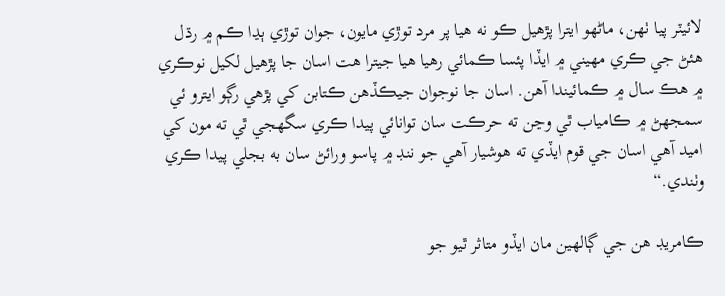لائيٽر پيا ٺهن، ماڻهو ايترا پڙهيل ڪو نه هيا پر مرد توڙي مايون، جوان توڙي ٻڍا ڪم ۾ رڌل هئڻ جي ڪري مهيني ۾ ايڏا پئسا ڪمائي رهيا هيا جيترا هت اسان جا پڙهيل لکيل نوڪري ۾ هڪ سال ۾ ڪمائيندا آهن. اسان جا نوجوان جيڪڏهن ڪتابن کي پڙهي رڳو ايترو ئي سمجهڻ ۾ ڪامياب ٿي وڃن ته حرڪت سان توانائي پيدا ڪري سگهجي ٿي ته مون کي اميد آهي اسان جي قوم ايڏي ته هوشيار آهي جو ننڊ ۾ پاسو ورائڻ سان به بجلي پيدا ڪري وٺندي.“

ڪامريڊ هن جي ڳالهين مان ايڏو متاثر ٿيو جو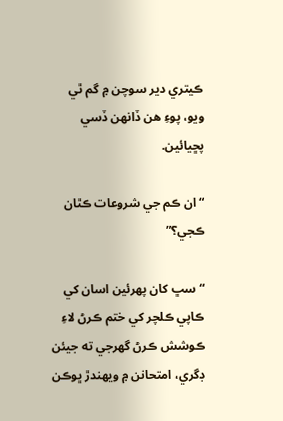ڪيتري دير سوچن ۾ گم ٿي ويو، پوءِ هن ڏانهن ڏسي پڇيائين.

“ان ڪم جي شروعات ڪٿان ڪجي؟”

“سڀ کان پهرئين اسان کي ڪاپي ڪلچر کي ختم ڪرڻ لاءِ ڪوشش ڪرڻ گهرجي ته جيئن ڊگري، امتحانن ۾ ويهندڙ ڀوڪن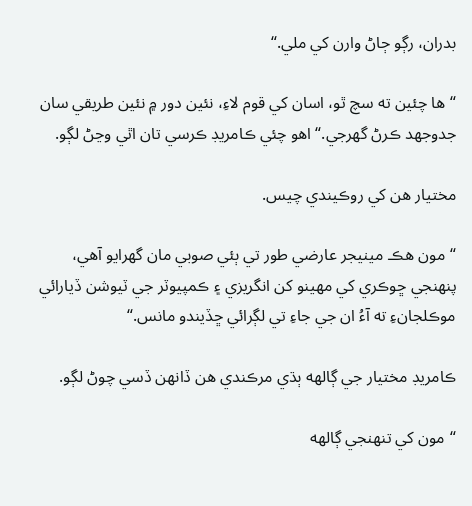بدران، رڳو ڄاڻ وارن کي ملي.“

“ها چئين ته سچ ٿو، اسان کي قوم لاءِ، نئين دور ۾ نئين طريقي سان جدوجهد ڪرڻ گهرجي.“اهو چئي ڪامريڊ ڪرسي تان اٿي وڃڻ لڳو.

مختيار هن کي روڪيندي چيس.

“مون هڪ مينيجر عارضي طور تي ٻئي صوبي مان گهرايو آهي، پنهنجي ڇوڪري کي مهينو کن انگريزي ۽ ڪمپيوٽر جي ٽيوشن ڏيارائي موڪلجانءِ ته آءُ ان جي جاءِ تي لڳرائي ڇڏيندو مانس.“

ڪامريڊ مختيار جي ڳالهه ٻڌي مرڪندي هن ڏانهن ڏسي چوڻ لڳو.

“مون کي تنهنجي ڳالهه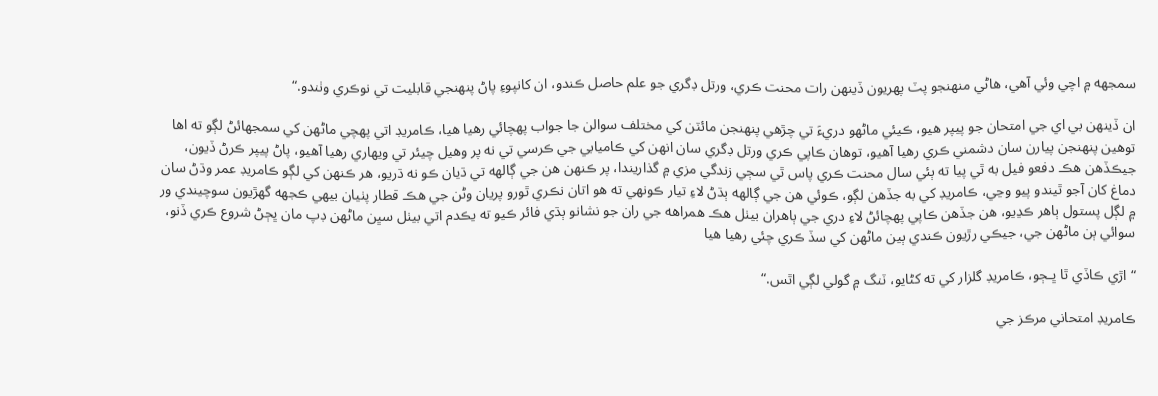سمجهه ۾ اچي وئي آهي، هاڻي منهنجو پٽ پهريون ڏينهن رات محنت ڪري، ورتل ڊگري جو علم حاصل ڪندو، ان کانپوءِ پاڻ پنهنجي قابليت تي نوڪري وٺندو.“

ان ڏينهن بي اي جي امتحان جو پيپر هيو، ڪيئي ماڻهو دريءَ تي چڙهي پنهنجن مائٽن کي مختلف سوالن جا جواب پهچائي رهيا هيا، ڪامريڊ اتي پهچي ماڻهن کي سمجهائڻ لڳو ته اها توهين پنهنجن پيارن سان دشمني ڪري رهيا آهيو، توهان ڪاپي ڪري ورتل ڊگري سان انهن کي ڪاميابي جي ڪرسي تي نه پر وهيل چيئر تي ويهاري رهيا آهيو، پاڻ پيپر ڪرڻ ڏيون، جيڪڏهن هڪ دفعو فيل به ٿي پيا ته ٻئي سال محنت ڪري پاس ٿي سڄي زندگي مزي ۾ گذاريندا، پر ڪنهن هن جي ڳالهه تي ڌيان ڪو نه ڌريو، هر ڪنهن کي لڳو ڪامريڊ عمر وڌڻ سان دماغ کان آجو ٿيندو پيو وڃي، ڪامريڊ کي به جڏهن لڳو، ڪوئي هن جي ڳالهه ٻڌڻ لاءِ تيار ڪونهي ته هو اتان نڪري ٿورو پريان وڻن جي هڪ قطار پٺيان بيهي ڪجهه گهڙيون سوچيندي ور ۾ لڳل پستول ٻاهر ڪڍيو، هن جڏهن ڪاپي پهچائڻ لاءِ دري جي ٻاهران بيٺل هڪ همراهه جي ران جو نشانو ٻڌي فائر ڪيو ته يڪدم اتي بيٺل سڀن ماڻهن ڊپ مان ڀڄڻ شروع ڪري ڏنو، سوائي ٻن ماڻهن جي، جيڪي رڙيون ڪندي ٻين ماڻهن کي سڏ ڪري چئي رهيا هيا

“اڙي ڪاڏي ٿا ڀـڄو، ڪامريڊ گلزار کي ته کڻايو، ٽنگ ۾ گولي لڳي اٿس.“

ڪامريڊ امتحاني مرڪز جي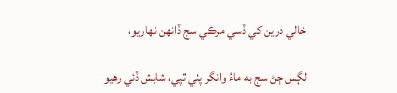خالي درين کي ڏسي مرڪي سج ڏانهن نهاريو،

لڳس ڄڻ سج به ماءُ وانگر پٺي ٿپي، شابش ڏئي رهيو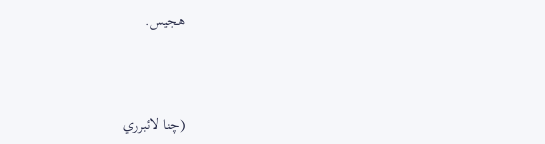هجيس.



(چنا لائبرري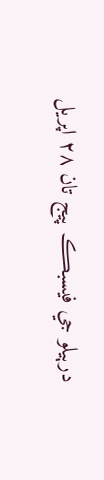درٻيلو جي فيسبڪ پيج تان ۲۸ اپريل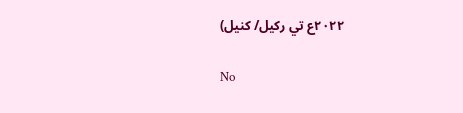۲۰۲۲ع تي رکيل/ کنيل)

No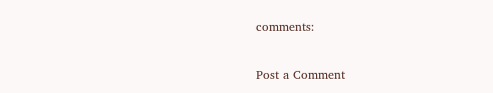comments:

Post a Comment